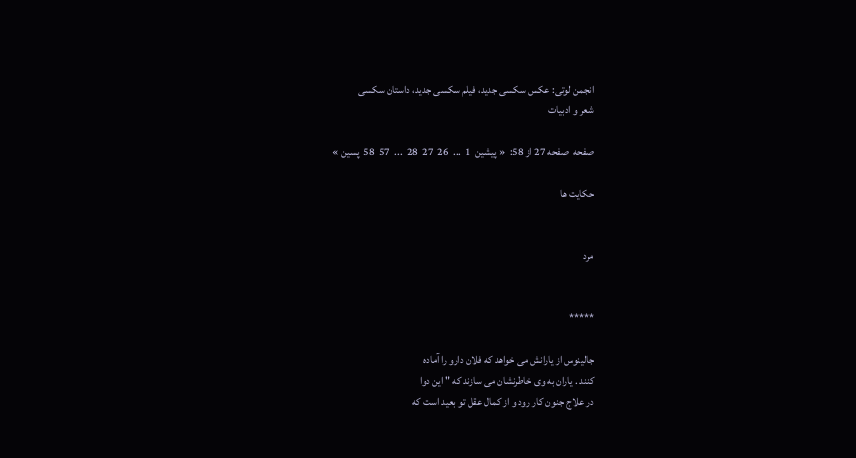انجمن لوتی: عکس سکسی جدید، فیلم سکسی جدید، داستان سکسی
شعر و ادبیات

صفحه  صفحه 27 از 58:  « پیشین  1  ...  26  27  28  ...  57  58  پسین »

حكايت ها


مرد


*****

جالینوس از یارانش می خواهد که فلان دارو را آماده
کنند . یاران به وی خاطرنشان می سازند که " این دوا
در علاج جنون کار رود و از کمال عقل تو بعید است که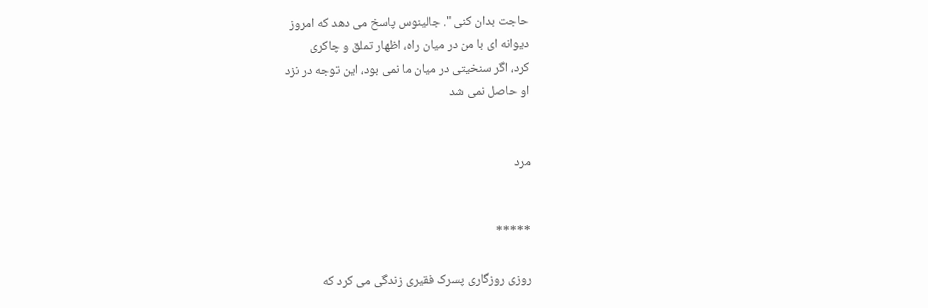حاجت بدان کنی ". جالینوس پاسخ می دهد که امروز
دیوانه ای با من در میان راه، اظهار تملق و چاکری
کرد، اگر سنخیتی در میان ما نمی بود، این توجه در نزد
او حاصل نمی شد


مرد


*****

روزی روزگاری پسرک فقیری زندگی می کرد که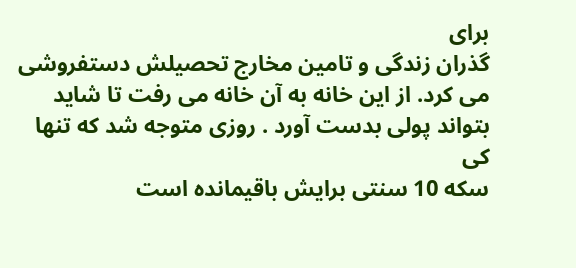برای
گذران زندگی و تامین مخارج تحصیلش دستفروشی
می کرد. از این خانه به آن خانه می رفت تا شاید
بتواند پولی بدست آورد . روزی متوجه شد که تنها کی
سکه 10 سنتی برایش باقیمانده است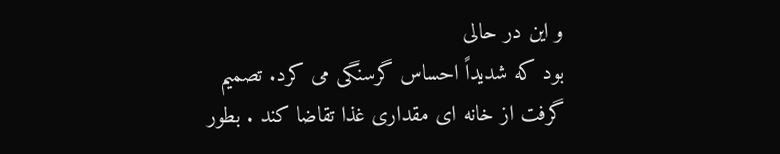و این در حالی
بود که شدیداً احساس گرسنگی می کرد. تصمیم
گرفت از خانه ای مقداری غذا تقاضا کند . بطور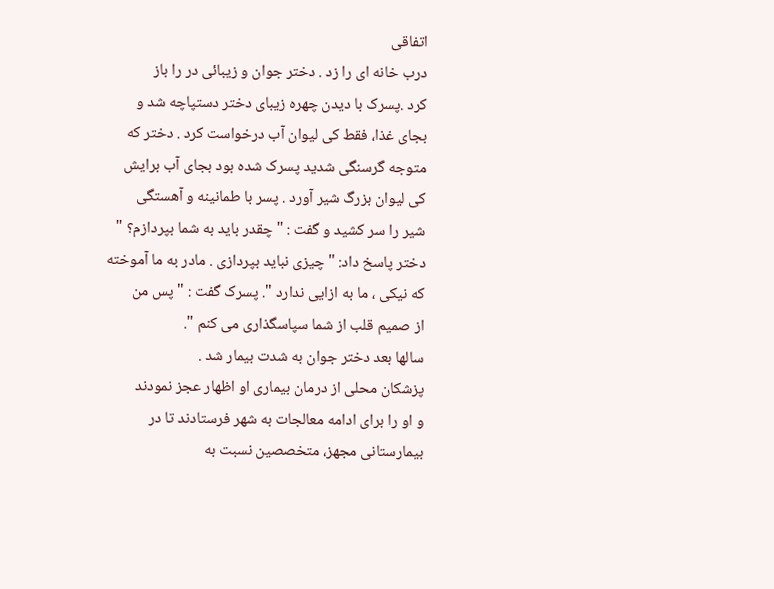اتفاقی
درب خانه ای را زد . دختر جوان و زیبائی در را باز
کرد .پسرک با دیدن چهره زیبای دختر دستپاچه شد و
بجای غذا، فقط کی لیوان آب درخواست کرد . دختر که
متوجه گرسنگی شدید پسرک شده بود بجای آب برایش
کی لیوان بزرگ شیر آورد . پسر با طمانینه و آهستگی
شیر را سر کشید و گفت : " چقدر باید به شما بپردازم؟ "
دختر پاسخ داد: "چیزی نباید بپردازی . مادر به ما آموخته
که نیکی ، ما به ازایی ندارد ". پسرک گفت : " پس من
از صمیم قلب از شما سپاسگذاری می کنم ".
سالها بعد دختر جوان به شدت بیمار شد .
پزشکان محلی از درمان بیماری او اظهار عجز نمودند
و او را برای ادامه معالجات به شهر فرستادند تا در
بیمارستانی مجهز، متخصصین نسبت به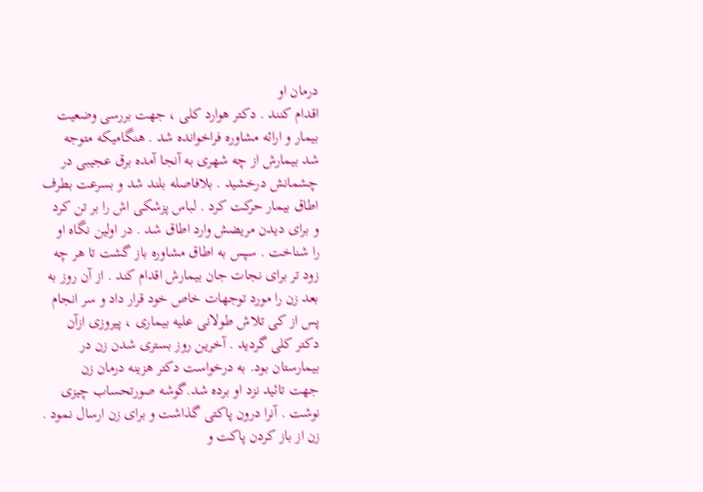درمان او
اقدام کنند . دکتر هوارد کلی ، جهت بررسی وضعیت
بیمار و ارائه مشاوره فراخوانده شد . هنگامیکه متوجه
شد بیمارش از چه شهری به آنجا آمده برق عجیبی در
چشمانش درخشید . بلافاصله بلند شد و بسرعت بطرف
اطاق بیمار حرکت کرد . لباس پزشکی اش را بر تن کرد
و برای دیدن مریضش وارد اطاق شد . در اولین نگاه او
را شناخت . سپس به اطاق مشاوره باز گشت تا هر چه
زود تر برای نجات جان بیمارش اقدام کند . از آن روز به
بعد زن را مورد توجهات خاص خود قرار داد و سر انجام
پس از کی تلاش طولانی علیه بیماری ، پیروزی ازآن
دکتر کلی گردید . آخرین روز بستری شدن زن در
بیمارستان بود. به درخواست دکتر هزینه درمان زن
جهت تائید نزد او برده شد.گوشه صورتحساب چیزی
نوشت . آنرا درون پاکتی گذاشت و برای زن ارسال نمود .
زن از باز کردن پاکت و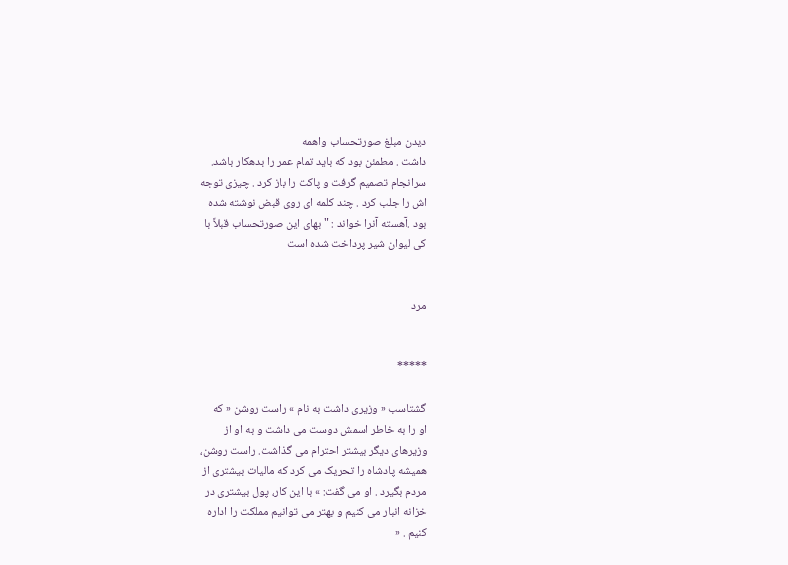دیدن مبلغ صورتحساب واهمه
داشت . مطمئن بود که باید تمام عمر را بدهکار باشد.
سرانجام تصمیم گرفت و پاکت را باز کرد . چیزی توجه
اش را جلب کرد . چند کلمه ای روی قبض نوشته شده
بود .آهسته آنرا خواند : " بهای این صورتحساب قبلاً با
کی لیوان شیر پرداخت شده است


مرد


*****

گشتاسب « وزیری داشت به نام » راست روشن « که
او را به خاطر اسمش دوست می داشت و به او از
وزیرهای دیگر بیشتر احترام می گذاشت. راست روشن،
همیشه پادشاه را تحریک می کرد که مالیات بیشتری از
مردم بگیرد . او می گفت: » با این کار، پول بیشتری در
خزانه انبار می کنیم و بهتر می توانیم مملکت را اداره
کنیم . «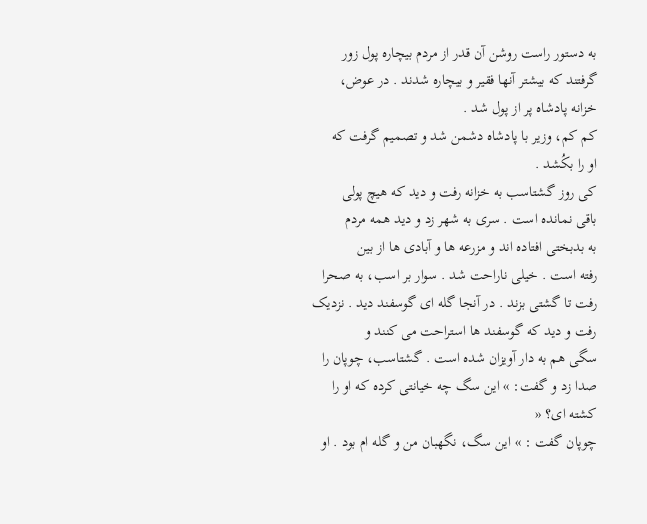به دستور راست روشن آن قدر از مردم بیچاره پول زور
گرفتند که بیشتر آنها فقیر و بیچاره شدند . در عوض،
خزانه پادشاه پر از پول شد .
کم کم، وزیر با پادشاه دشمن شد و تصمیم گرفت که
او را بکُشد .
کی روز گشتاسب به خزانه رفت و دید که هیچ پولی
باقی نمانده است . سری به شهر زد و دید همه مردم
به بدبختی افتاده اند و مزرعه ها و آبادی ها از بین
رفته است . خیلی ناراحت شد . سوار بر اسب، به صحرا
رفت تا گشتی بزند . در آنجا گله ای گوسفند دید . نزدیک
رفت و دید که گوسفند ها استراحت می کنند و
سگی هم به دار آویزان شده است . گشتاسب، چوپان را
صدا زد و گفت: » این سگ چه خیانتی کرده که او را
کشته ای؟ «
چوپان گفت : » این سگ، نگهبان من و گله ام بود . او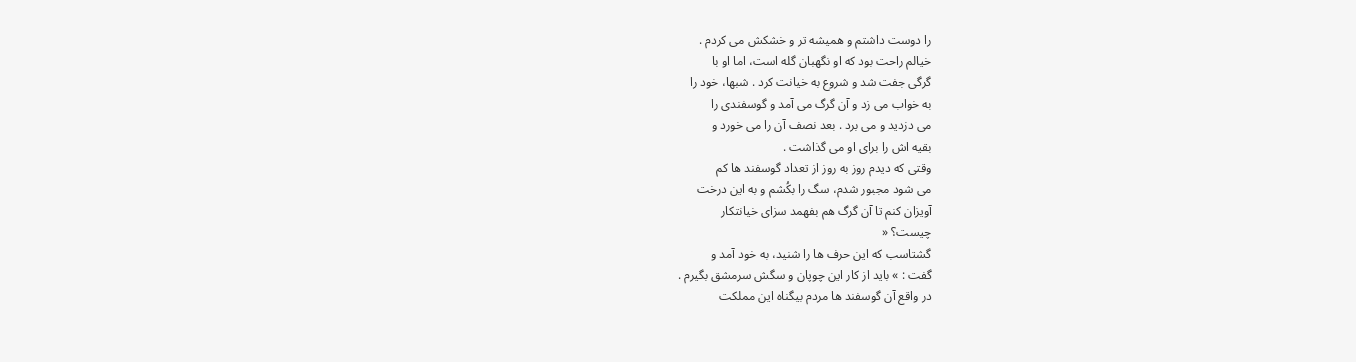را دوست داشتم و همیشه تر و خشکش می کردم .
خیالم راحت بود که او نگهبان گله است، اما او با
گرگی جفت شد و شروع به خیانت کرد . شبها، خود را
به خواب می زد و آن گرگ می آمد و گوسفندی را
می دزدید و می برد . بعد نصف آن را می خورد و
بقیه اش را برای او می گذاشت .
وقتی که دیدم روز به روز از تعداد گوسفند ها کم
می شود مجبور شدم، سگ را بکُشم و به این درخت
آویزان کنم تا آن گرگ هم بفهمد سزای خیانتکار
چیست؟ «
گشتاسب که این حرف ها را شنید، به خود آمد و
گفت : » باید از کار این چوپان و سگش سرمشق بگیرم .
در واقع آن گوسفند ها مردم بیگناه این مملکت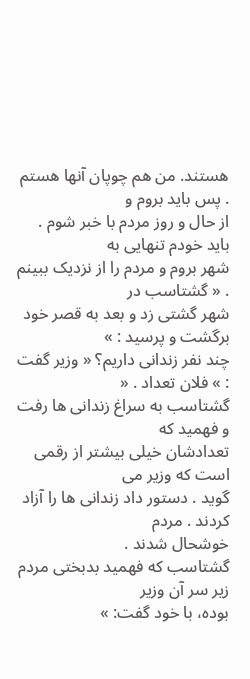هستند. من هم چوپان آنها هستم . پس باید بروم و
از حال و روز مردم با خبر شوم . باید خودم تنهایی به
شهر بروم و مردم را از نزدیک ببینم . « گشتاسب در
شهر گشتی زد و بعد به قصر خود برگشت و پرسید : »
چند نفر زندانی داریم؟ « وزیر گفت : » فلان تعداد . «
گشتاسب به سراغ زندانی ها رفت و فهمید که
تعدادشان خیلی بیشتر از رقمی است که وزیر می
گوید . دستور داد زندانی ها را آزاد کردند . مردم
خوشحال شدند .
گشتاسب که فهمید بدبختی مردم زیر سر آن وزیر
بوده، با خود گفت: »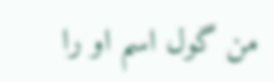من گول اسم او را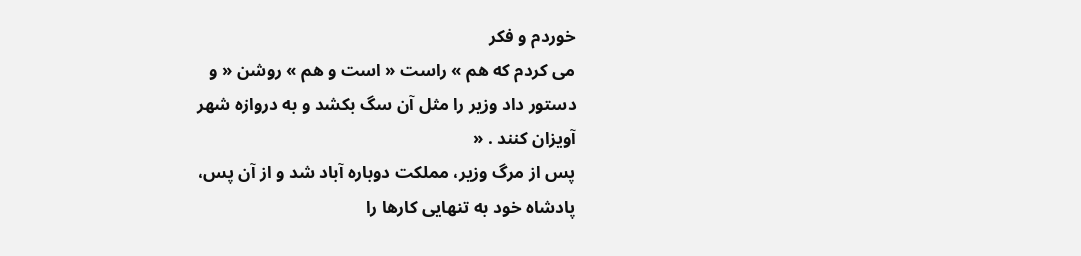خوردم و فکر
می کردم که هم » راست « است و هم » روشن « و
دستور داد وزیر را مثل آن سگ بکشد و به دروازه شهر
آویزان کنند . «
پس از مرگ وزیر، مملکت دوباره آباد شد و از آن پس،
پادشاه خود به تنهایی کارها را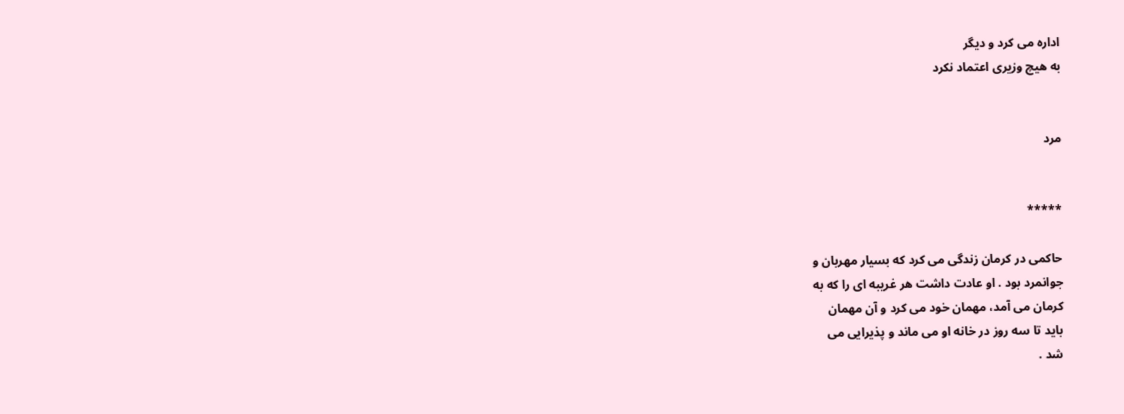اداره می کرد و دیگر
به هیچ وزیری اعتماد نکرد


مرد


*****

حاکمی در کرمان زندگی می کرد که بسیار مهربان و
جوانمرد بود . او عادت داشت هر غریبه ای را که به
کرمان می آمد، مهمان خود می کرد و آن مهمان
باید تا سه روز در خانه او می ماند و پذیرایی می
شد .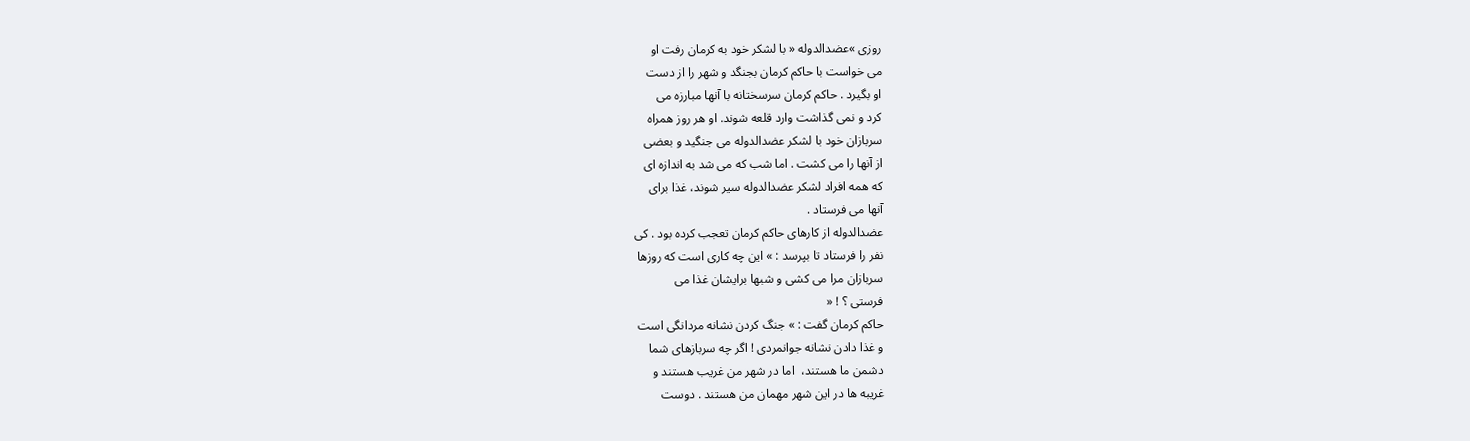روزی »عضدالدوله « با لشکر خود به کرمان رفت او
می خواست با حاکم کرمان بجنگد و شهر را از دست
او بگیرد . حاکم کرمان سرسختانه با آنها مبارزه می
کرد و نمی گذاشت وارد قلعه شوند. او هر روز همراه
سربازان خود با لشکر عضدالدوله می جنگید و بعضی
از آنها را می کشت . اما شب که می شد به اندازه ای
که همه افراد لشکر عضدالدوله سیر شوند، غذا برای
آنها می فرستاد .
عضدالدوله از کارهای حاکم کرمان تعجب کرده بود . کی
نفر را فرستاد تا بپرسد : » این چه کاری است که روزها
سربازان مرا می کشی و شبها برایشان غذا می
فرستی ؟ ! «
حاکم کرمان گفت : » جنگ کردن نشانه مردانگی است
و غذا دادن نشانه جوانمردی ! اگر چه سربازهای شما
دشمن ما هستند، ‌ اما در شهر من غریب هستند و
غریبه ها در این شهر مهمان من هستند . دوست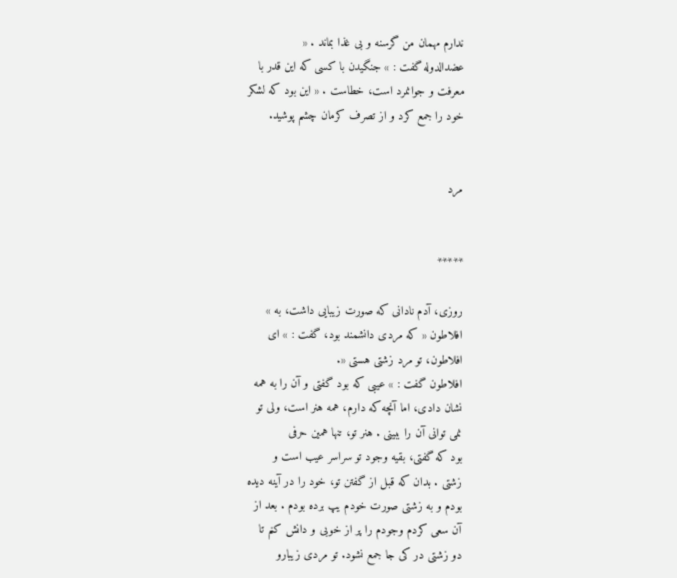ندارم مهمان من گرسنه و بی غذا بماند . «
عضدالدوله گفت : » جنگیدن با کسی که این قدر با
معرفت و جوانمرد است، خطاست . « این بود که لشکر
خود را جمع کرد و از تصرف کرمان چشم پوشید.


مرد


*****

روزی، آدم نادانی که صورت زیبایی داشت، به »
افلاطون « که مردی دانشمند بود، گفت : » ای
افلاطون، تو مرد زشتی هستی «.
افلاطون گفت : » عیبی که بود گفتی و آن را به همه
نشان دادی، اما آنچه که دارم، همه هنر است، ولی تو
نمی توانی آن را ببینی . هنر تو، تنها همین حرفی
بود که گفتی، بقیه وجود تو سراسر عیب است و
زشتی . بدان که قبل از گفتن تو، خود را در آینه دیده
بودم و به زشتی صورت خودم یپ برده بودم . بعد از
آن سعی کردم وجودم را پر از خوبی و دانش کنم تا
دو زشتی در کی جا جمع نشود. تو مردی زیبارو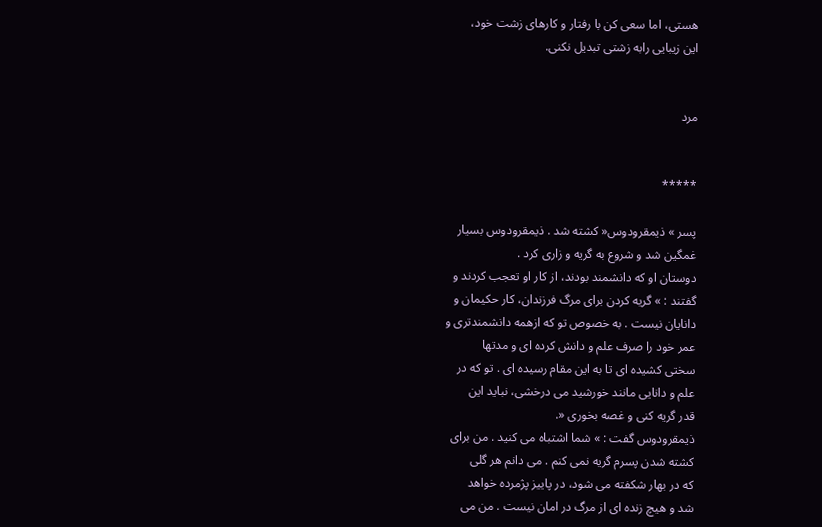هستی، اما سعی کن با رفتار و کارهای زشت خود،
این زیبایی رابه زشتی تبدیل نکنی.


مرد


*****

پسر » ذیمقرودوس« کشته شد . ذیمقرودوس بسیار
غمگین شد و شروع به گریه و زاری کرد .
دوستان او که دانشمند بودند، از کار او تعجب کردند و
گفتند : » گریه کردن برای مرگ فرزندان، کار حکیمان و
دانایان نیست . به خصوص تو که ازهمه دانشمندتری و
عمر خود را صرف علم و دانش کرده ای و مدتها
سختی کشیده ای تا به این مقام رسیده ای . تو که در
علم و دانایی مانند خورشید می درخشی، نباید این
قدر گریه کنی و غصه بخوری «.
ذیمقرودوس گفت : » شما اشتباه می کنید . من برای
کشته شدن پسرم گریه نمی کنم . می دانم هر گلی
که در بهار شکفته می شود، در پاییز پژمرده خواهد
شد و هیچ زنده ای از مرگ در امان نیست . من می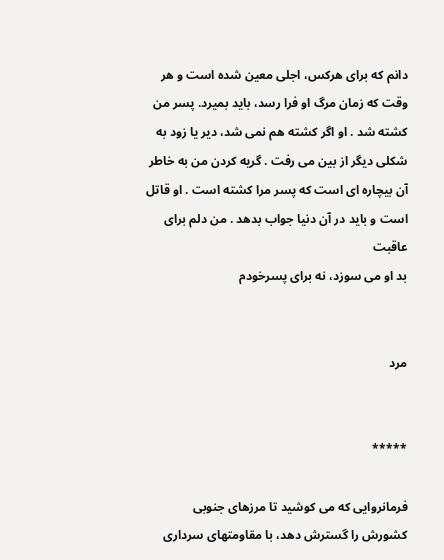دانم که برای هرکس، اجلی معین شده است و هر
وقت که زمان مرگ او فرا رسد، باید بمیرد. پسر من
کشته شد . او اگر کشته هم نمی شد، دیر یا زود به
شکلی دیگر از بین می رفت . گریه کردن من به خاطر
آن بیچاره ای است که پسر مرا کشته است . او قاتل
است و باید در آن دنیا جواب بدهد . من دلم برای عاقبت
بد او می سوزد، نه برای پسرخودم


مرد


*****

فرمانروایی که می کوشید تا مرزهای جنوبی
کشورش را گسترش دهد، با مقاومتهای سرداری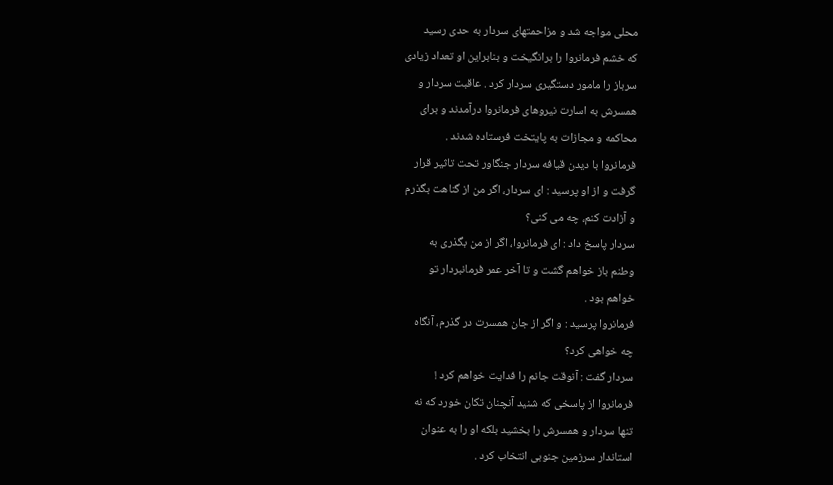محلی مواجه شد و مزاحمتهای سردار به حدی رسید
که خشم فرمانروا را برانگیخت و بنابراین او تعداد زیادی
سرباز را مامور دستگیری سردار کرد . عاقبت سردار و
همسرش به اسارت نیروهای فرمانروا درآمدند و برای
محاکمه و مجازات به پایتخت فرستاده شدند .
فرمانروا با دیدن قیافه سردار جنگاور تحت تاثیر قرار
گرفت و از او پرسید : ای سردار، اگر من از گناهت بگذرم
و آزادت کنم، چه می کنی؟
سردار پاسخ داد : ای فرمانروا، اگر از من بگذری به
وطنم باز خواهم گشت و تا آخر عمر فرمانبردار تو
خواهم بود .
فرمانروا پرسید : و اگر از جان همسرت در گذرم، آنگاه
چه خواهی کرد؟
سردار گفت : آنوقت جانم را فدایت خواهم کرد !
فرمانروا از پاسخی که شنید آنچنان تکان خورد که نه
تنها سردار و همسرش را بخشید بلکه او را به عنوان
استاندار سرزمین جنوبی انتخاب کرد .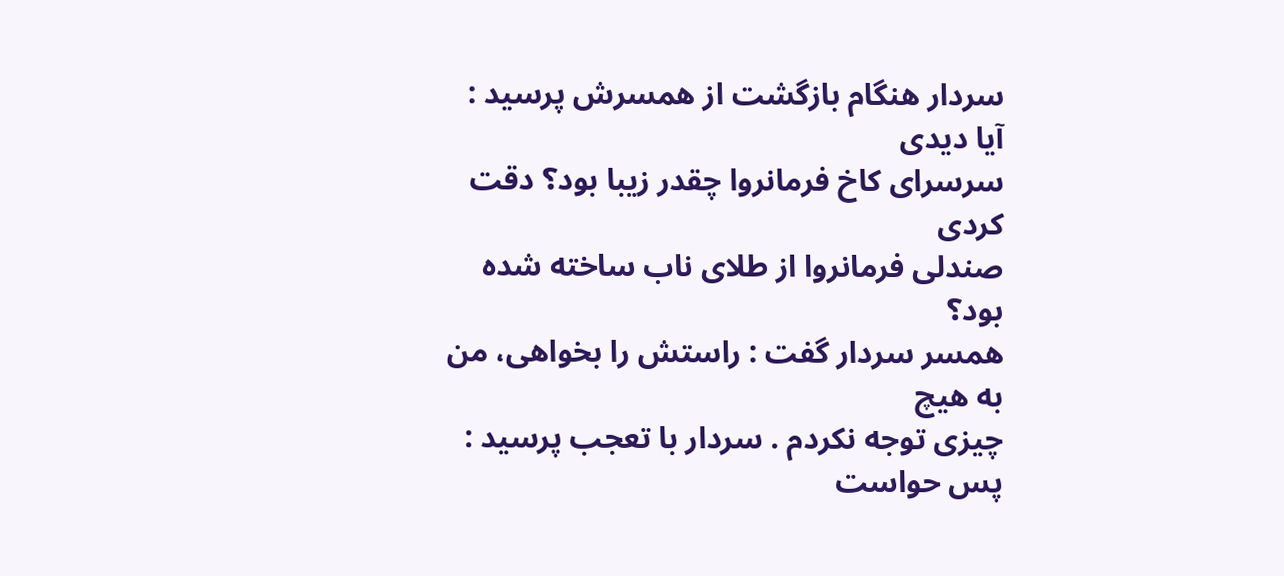سردار هنگام بازگشت از همسرش پرسید : آیا دیدی
سرسرای کاخ فرمانروا چقدر زیبا بود؟ دقت کردی
صندلی فرمانروا از طلای ناب ساخته شده بود؟
همسر سردار گفت : راستش را بخواهی، من به هیچ
چیزی توجه نکردم . سردار با تعجب پرسید : پس حواست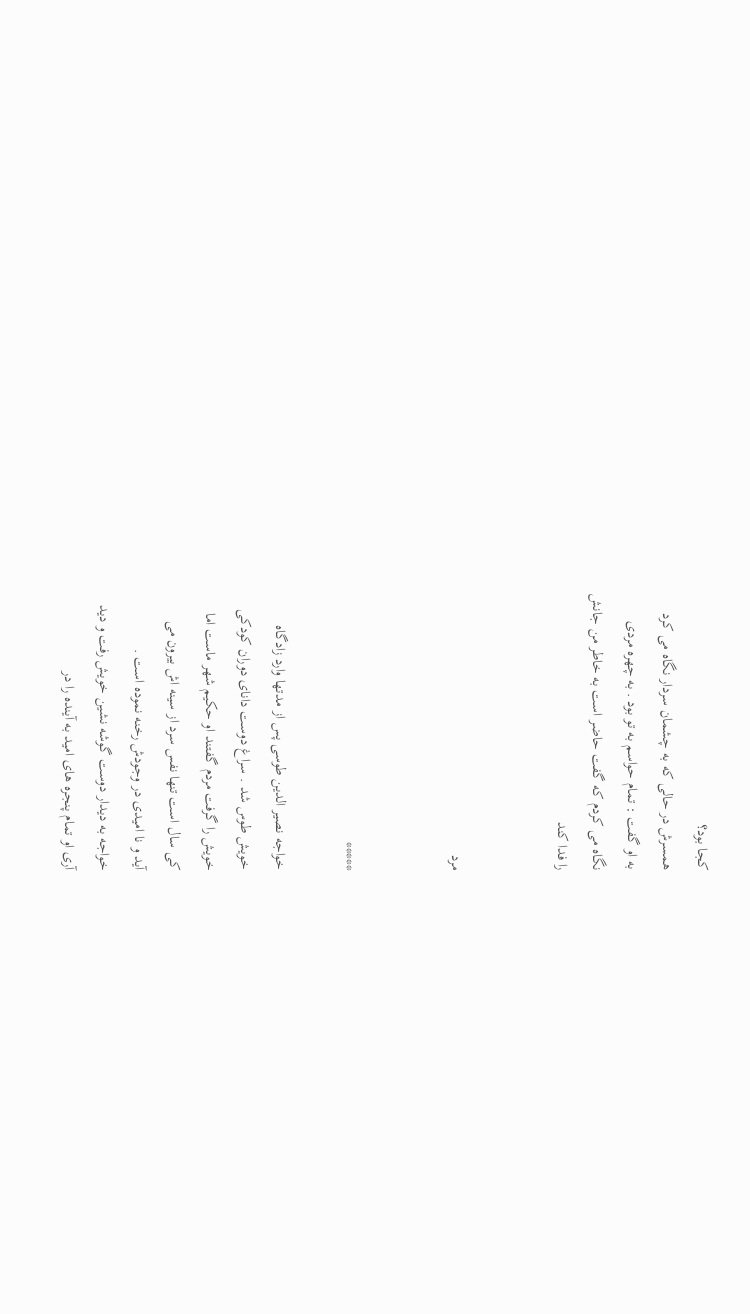کجا بود؟
همسرش در حالی که به چشمان سردار نگاه می کرد
به او گفت : تمام حواسم به تو بود . به چهره مردی
نگاه می کردم که گفت حاضر است به خاطر من جانش
را فدا کند


مرد


*****

خواجه نصیر الدین طوسی پس از مدتها وارد زادگاه
خویش طوس شد . سراغ دوست دانای دوران کودکی
خویش را گرفت مردم گفتند او حکیم شهر ماست اما
کی سال است تنها نفس سرد از سینه اش بیرون می
آید و نا امیدی در وجودش رخنه نموده است .
خواجه به دیدار دوست گوشه نشین خویش رفت و دید
آری او تمام پنجره های امید به آینده را در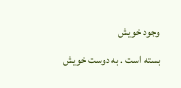وجود خویش
بسته است . به دوست خویش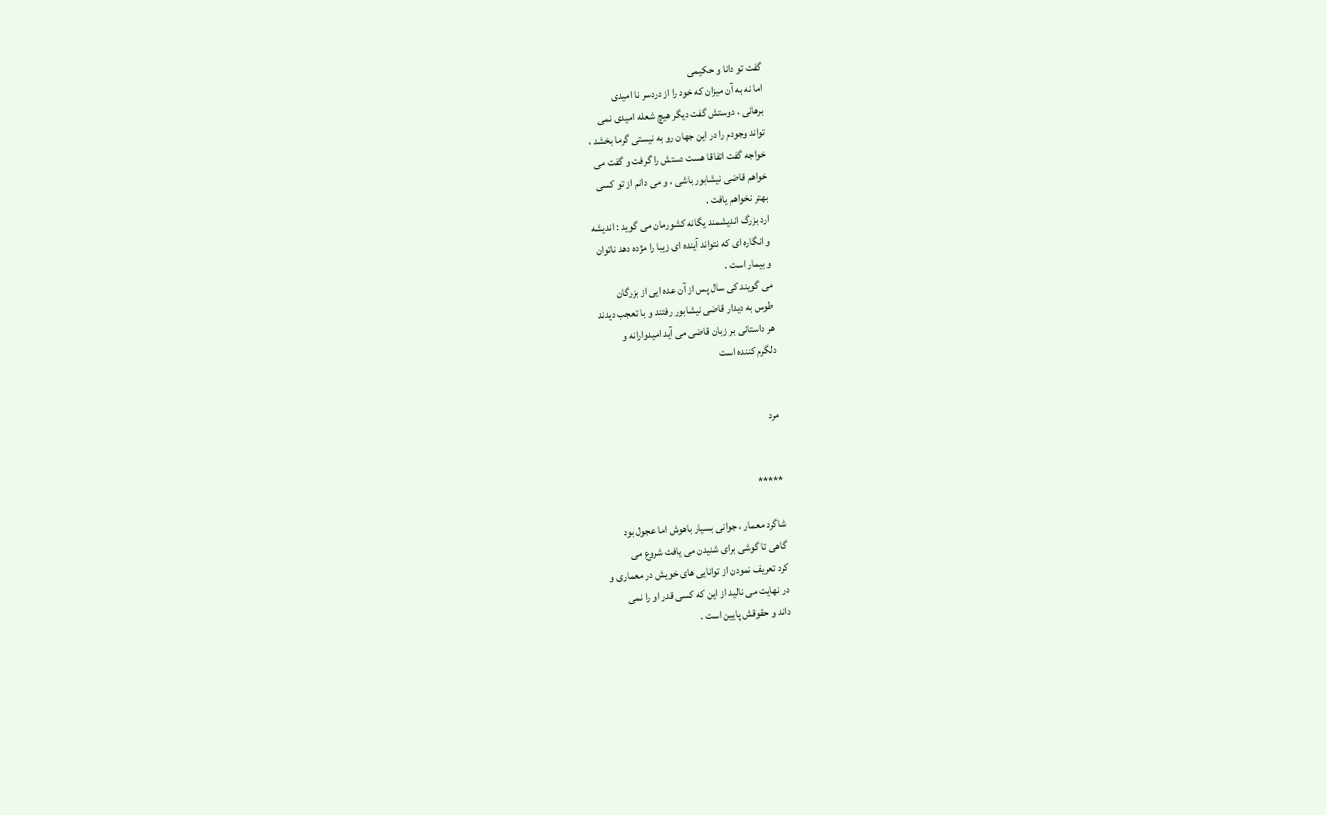گفت تو دانا و حکیمی
اما نه به آن میزان که خود را از دردسر نا امیدی
برهانی ، دوستش گفت دیگر هیچ شعله امیدی نمی
تواند وجودم را در این جهان رو به نیستی گرما بخشد ،
خواجه گفت اتفاقا هست دستش را گرفت و گفت می
خواهم قاضی نیشابور باشی ، و می دانم از تو کسی
بهتر نخواهم یافت .
ارد بزرگ اندیشمند یگانه کشورمان می گوید : اندیشه
و انگاره ای که نتواند آینده ای زیبا را مژده دهد ناتوان
و بیمار است .
می گویند کی سال پس از آن عده ایی از بزرگان
طوس به دیدار قاضی نیشابور رفتند و با تعجب دیدند
هر داستانی بر زبان قاضی می آید امیدوارانه و
دلگرم کننده است


مرد


*****

شاگرد معمار ، جوانی بسیار باهوش اما عجول بود
گاهی تا گوشی برای شنیدن می یافت شروع می
کرد تعریف نمودن از توانایی های خویش در معماری و
در نهایت می نالید از این که کسی قدر او را نمی
داند و حقوقش پایین است .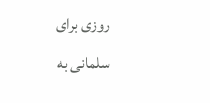روزی برای سلمانی به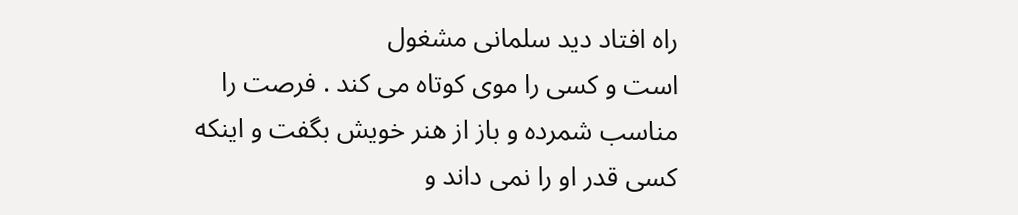راه افتاد دید سلمانی مشغول
است و کسی را موی کوتاه می کند . فرصت را
مناسب شمرده و باز از هنر خویش بگفت و اینکه
کسی قدر او را نمی داند و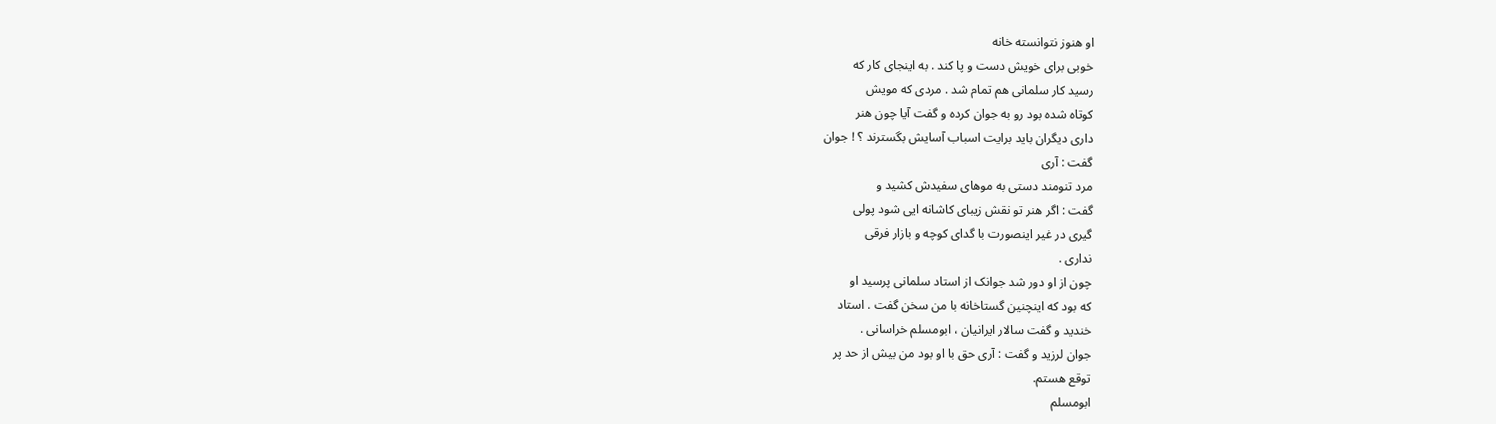او هنوز نتوانسته خانه
خوبی برای خویش دست و پا کند . به اینجای کار که
رسید کار سلمانی هم تمام شد . مردی که مویش
کوتاه شده بود رو به جوان کرده و گفت آیا چون هنر
داری دیگران باید برایت اسباب آسایش بگسترند ؟ ! جوان
گفت : آری
مرد تنومند دستی به موهای سفیدش کشید و
گفت : اگر هنر تو نقش زیبای کاشانه ایی شود پولی
گیری در غیر اینصورت با گدای کوچه و بازار فرقی
نداری .
چون از او دور شد جوانک از استاد سلمانی پرسید او
که بود که اینچنین گستاخانه با من سخن گفت . استاد
خندید و گفت سالار ایرانیان ، ابومسلم خراسانی .
جوان لرزید و گفت : آری حق با او بود من بیش از حد پر
توقع هستم.
ابومسلم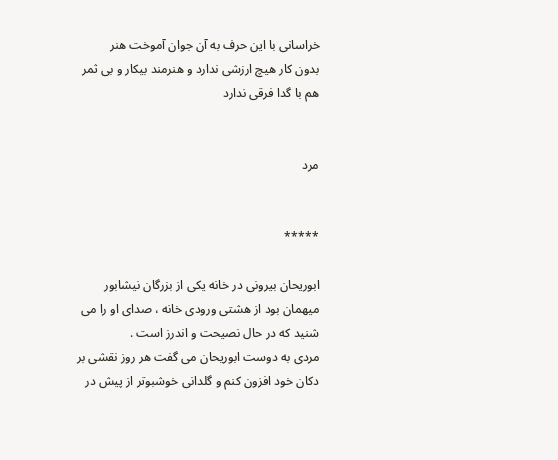خراسانی با این حرف به آن جوان آموخت هنر
بدون کار هیچ ارزشی ندارد و هنرمند بیکار و بی ثمر
هم با گدا فرقی ندارد


مرد


*****

ابوریحان بیرونی در خانه یکی از بزرگان نیشابور
میهمان بود از هشتی ورودی خانه ، صدای او را می
شنید که در حال نصیحت و اندرز است .
مردی به دوست ابوریحان می گفت هر روز نقشی بر
دکان خود افزون کنم و گلدانی خوشبوتر از پیش در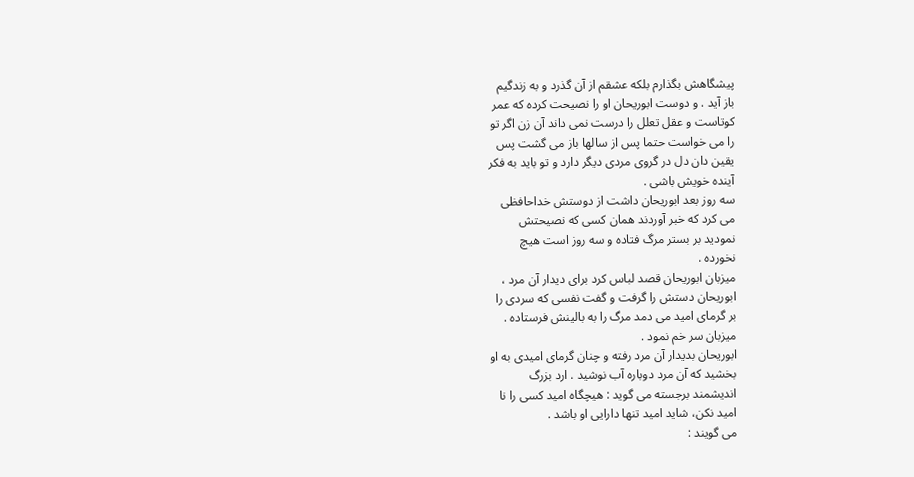پیشگاهش بگذارم بلکه عشقم از آن گذرد و به زندگیم
باز آید . و دوست ابوریحان او را نصیحت کرده که عمر
کوتاست و عقل تعلل را درست نمی داند آن زن اگر تو
را می خواست حتما پس از سالها باز می گشت پس
یقین دان دل در گروی مردی دیگر دارد و تو باید به فکر
آینده خویش باشی .
سه روز بعد ابوریحان داشت از دوستش خداحافظی
می کرد که خبر آوردند همان کسی که نصیحتش
نمودید بر بستر مرگ فتاده و سه روز است هیچ
نخورده .
میزبان ابوریحان قصد لباس کرد برای دیدار آن مرد ،
ابوریحان دستش را گرفت و گفت نفسی که سردی را
بر گرمای امید می دمد مرگ را به بالینش فرستاده .
میزبان سر خم نمود .
ابوریحان بدیدار آن مرد رفته و چنان گرمای امیدی به او
بخشید که آن مرد دوباره آب نوشید . ارد بزرگ
اندیشمند برجسته می گوید : هیچگاه امید کسی را نا
امید نکن، شاید امید تنها دارایی او باشد .
می گویند :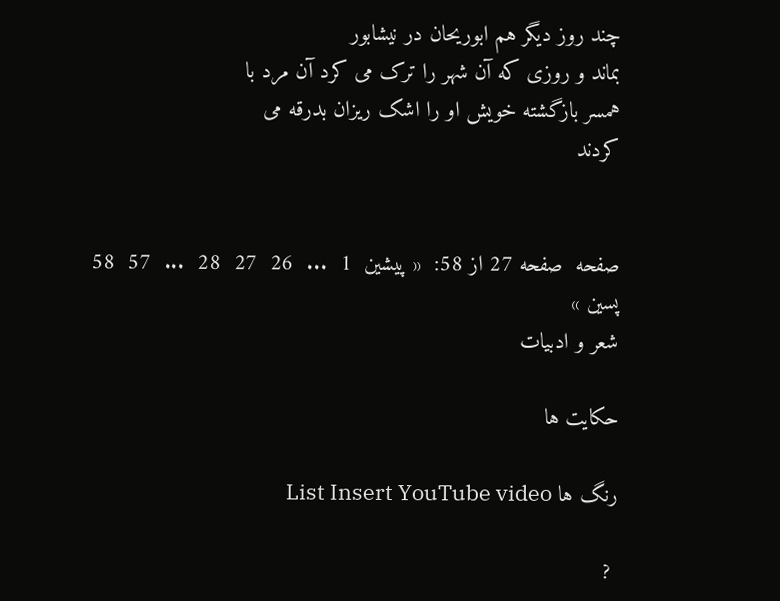چند روز دیگر هم ابوریحان در نیشابور
بماند و روزی که آن شهر را ترک می کرد آن مرد با
همسر بازگشته خویش او را اشک ریزان بدرقه می
کردند


صفحه  صفحه 27 از 58:  « پیشین  1  ...  26  27  28  ...  57  58  پسین »
شعر و ادبیات

حكايت ها

رنگ ها List Insert YouTube video

 ?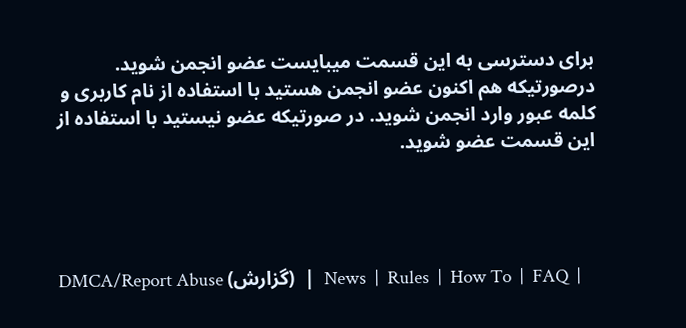برای دسترسی به این قسمت میبایست عضو انجمن شوید. درصورتیکه هم اکنون عضو انجمن هستید با استفاده از نام کاربری و کلمه عبور وارد انجمن شوید. در صورتیکه عضو نیستید با استفاده از این قسمت عضو شوید.




DMCA/Report Abuse (گزارش)  |  News  |  Rules  |  How To  |  FAQ  |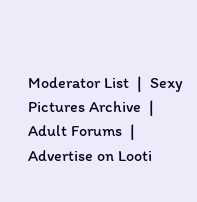Moderator List  |  Sexy Pictures Archive  |  Adult Forums  |  Advertise on Looti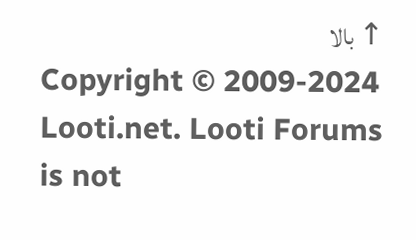↑ بالا
Copyright © 2009-2024 Looti.net. Looti Forums is not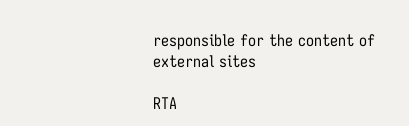responsible for the content of external sites

RTA